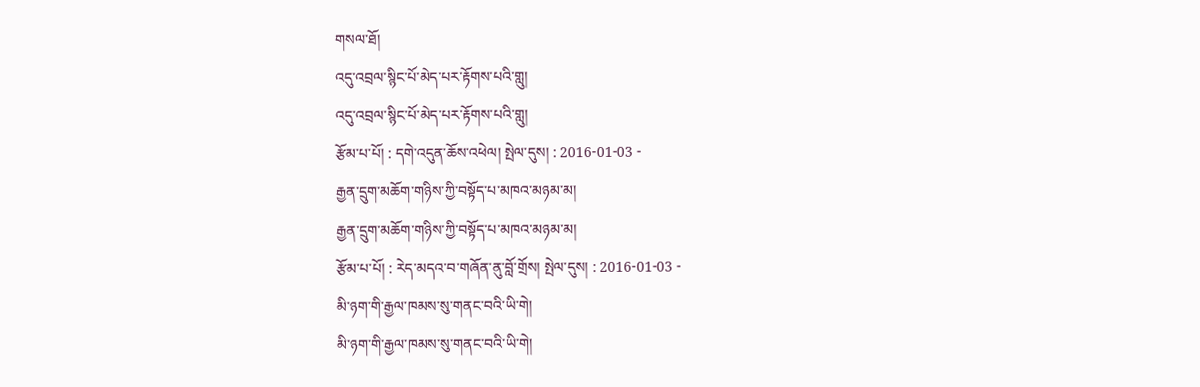གསལ་ཐོ།
འདུ་འབྲལ་སྙིང་པོ་མེད་པར་རྟོགས་པའི་གླུ།
འདུ་འབྲལ་སྙིང་པོ་མེད་པར་རྟོགས་པའི་གླུ།
རྩོམ་པ་པོ། : དགེ་འདུན་ཆོས་འཕེལ། སྤེལ་དུས། : 2016-01-03 -
རྒྱན་དྲུག་མཆོག་གཉིས་ཀྱི་བསྟོད་པ་མཁའ་མཉམ་མ།
རྒྱན་དྲུག་མཆོག་གཉིས་ཀྱི་བསྟོད་པ་མཁའ་མཉམ་མ།
རྩོམ་པ་པོ། : རེད་མདའ་བ་གཞོན་ནུ་བློ་གྲོས། སྤེལ་དུས། : 2016-01-03 -
མི་ཉག་གི་རྒྱལ་ཁམས་སུ་གནང་བའི་ཡི་གེ།
མི་ཉག་གི་རྒྱལ་ཁམས་སུ་གནང་བའི་ཡི་གེ།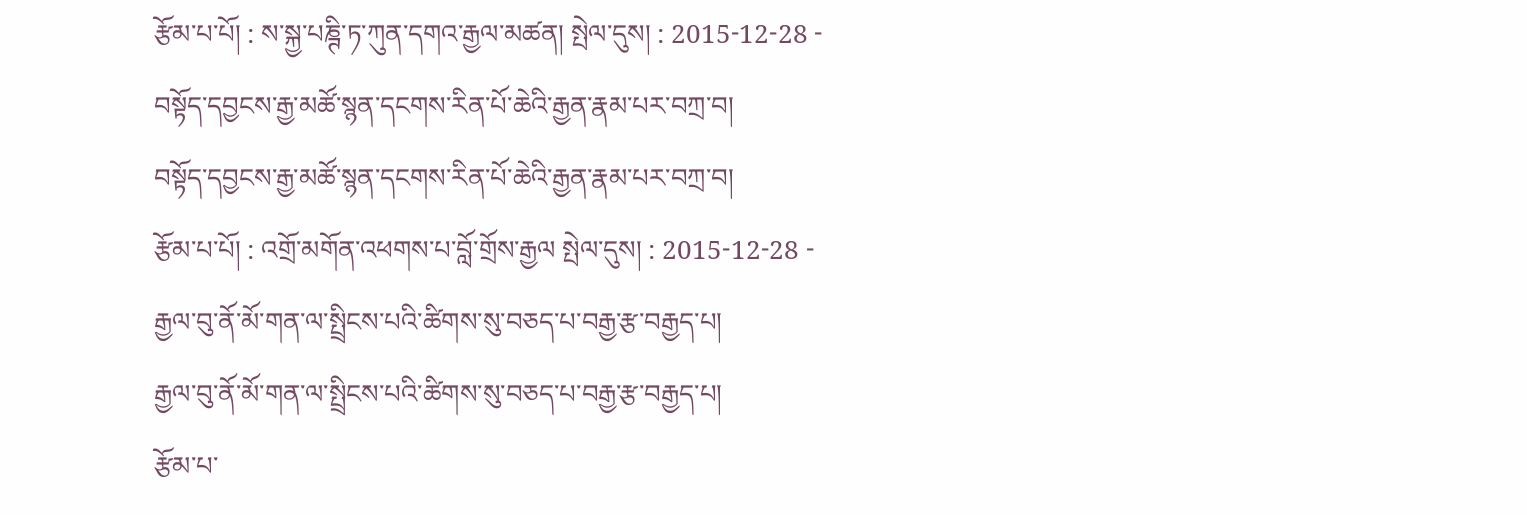རྩོམ་པ་པོ། : ས་སྐྱ་པཎྚི་ཏ་ཀུན་དགའ་རྒྱལ་མཚན། སྤེལ་དུས། : 2015-12-28 -
བསྟོད་དབྱངས་རྒྱ་མཚོ་སྙན་དངགས་རིན་པོ་ཆེའི་རྒྱན་རྣམ་པར་བཀྲ་བ།
བསྟོད་དབྱངས་རྒྱ་མཚོ་སྙན་དངགས་རིན་པོ་ཆེའི་རྒྱན་རྣམ་པར་བཀྲ་བ།
རྩོམ་པ་པོ། : འགྲོ་མགོན་འཕགས་པ་བློ་གྲོས་རྒྱལ སྤེལ་དུས། : 2015-12-28 -
རྒྱལ་བུ་ནོ་མོ་གན་ལ་སྤྲིངས་པའི་ཚིགས་སུ་བཅད་པ་བརྒྱ་རྩ་བརྒྱད་པ།
རྒྱལ་བུ་ནོ་མོ་གན་ལ་སྤྲིངས་པའི་ཚིགས་སུ་བཅད་པ་བརྒྱ་རྩ་བརྒྱད་པ།
རྩོམ་པ་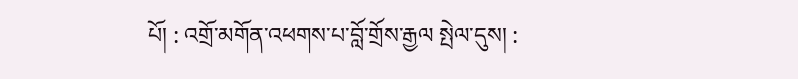པོ། : འགྲོ་མགོན་འཕགས་པ་བློ་གྲོས་རྒྱལ སྤེལ་དུས། :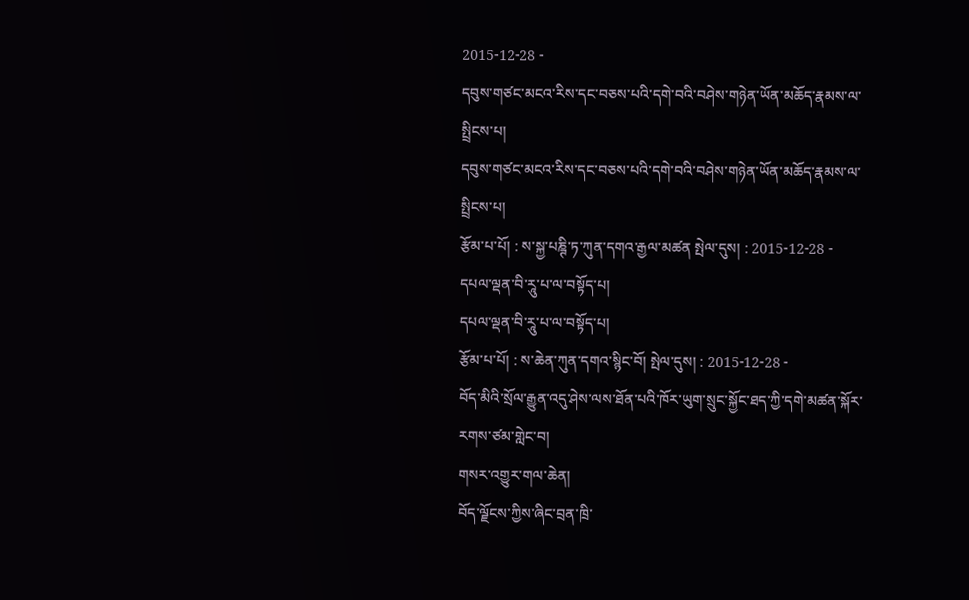2015-12-28 -
དབུས་གཙང་མངའ་རིས་དང་བཅས་པའི་དགེ་བའི་བཤེས་གཉེན་ཡོན་མཆོད་རྣམས་ལ་སྤྲིངས་པ།
དབུས་གཙང་མངའ་རིས་དང་བཅས་པའི་དགེ་བའི་བཤེས་གཉེན་ཡོན་མཆོད་རྣམས་ལ་སྤྲིངས་པ།
རྩོམ་པ་པོ། : ས་སྐྱ་པཎྚི་ཏ་ཀུན་དགའ་རྒྱལ་མཚན སྤེལ་དུས། : 2015-12-28 -
དཔལ་ལྡན་བི་རཱུ་པ་ལ་བསྟོད་པ།
དཔལ་ལྡན་བི་རཱུ་པ་ལ་བསྟོད་པ།
རྩོམ་པ་པོ། : ས་ཆེན་ཀུན་དགའ་སྙིང་བོ། སྤེལ་དུས། : 2015-12-28 -
བོད་མིའི་སྲོལ་རྒྱུན་འདུ་ཤེས་ལས་ཐོན་པའི་ཁོར་ཡུག་སྲུང་སྐྱོང་ཐད་ཀྱི་དགེ་མཚན་སྐོར་རགས་ཙམ་གླེང་བ།
གསར་འགྱུར་གལ་ཆེན།
བོད་ལྗོངས་ཀྱིས་ཞིང་བྲན་ཁྲི་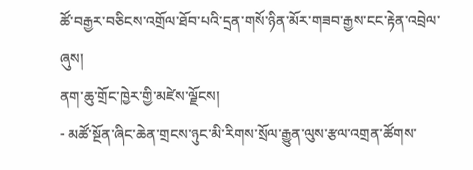ཚོ་བརྒྱར་བཅིངས་འགྲོལ་ཐོབ་པའི་དྲན་གསོ་ཉིན་མོར་གཟབ་རྒྱས་ངང་རྟེན་འབྲེལ་ཞུས།
ནག་ཆུ་གྲོང་ཁྱེར་གྱི་མཛེས་ལྗོངས།
- མཚོ་སྔོན་ཞིང་ཆེན་གྲངས་ཉུང་མི་རིགས་སྲོལ་རྒྱུན་ལུས་རྩལ་འགྲན་ཚོགས་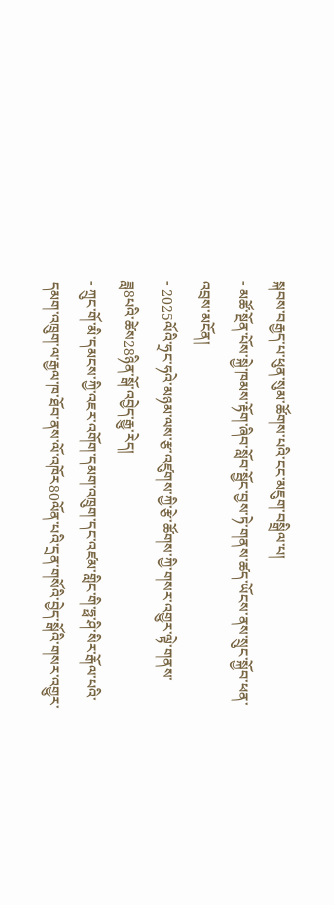སྐབས་བརྒྱད་པ་ཕུན་སུམ་ཚོགས་པའི་ངང་མཇུག་བསྒྲིལ་པ།
- མཚོ་སྔོན་པོས་སྐྱེ་ཁམས་རྟོག་ཞིབ་སློབ་སྦྱོང་བྱས་ཏེ་གནས་ཚད་ཡོངས་ནས་སྲུང་སྐྱོབ་ཕན་འབྲས་མངོན།
- 2025ལོའི་ཧྲང་ཧའེ་མཉམ་ལས་རྩ་འཛུགས་ཀྱི་རྩེ་ཚོགས་ཀྱི་གསར་འགྱུར་ལྟེ་གནས་ཟླ8པའི་ཚེས28ཉིན་སྒོ་འབྱེད་རྒྱུ་རེད།
- ཀྲུང་གོ་མི་དམངས་ཀྱི་འཇར་འགོག་དམག་འཁྲུག་དང་འཛམ་གླིང་གི་ཧྥ་ཤི་སིར་རྒོལ་པའི་དམག་འཁྲུག་ལ་རྒྱལ་ཁ་ཐོབ་ནས་ལོ་འཁོར80ལོན་པའི་དྲན་གསོའི་བྱེད་སྒོའི་གསར་འགྱུར་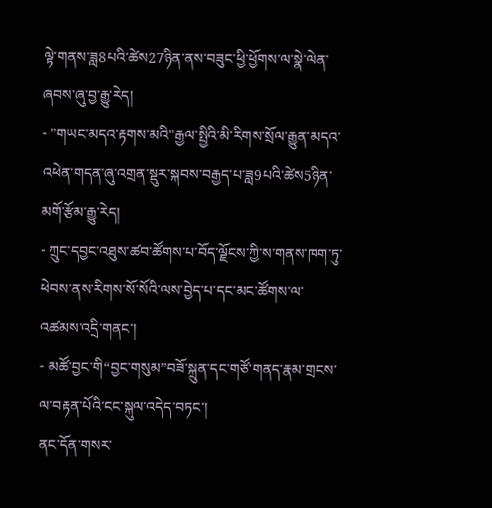ལྟེ་གནས་ཟླ8པའི་ཚེས27ཉིན་ནས་བཟུང་ཕྱི་ཕྱོགས་ལ་སྣེ་ལེན་ཞབས་ཞུ་བྱ་རྒྱུ་རེད།
- "གཡང་མདའ་རྟགས་མའི"རྒྱལ་སྤྱིའི་མི་རིགས་སྲོལ་རྒྱུན་མདའ་འཕེན་གདན་ཞུ་འགྲན་སྡུར་སྐབས་བརྒྱད་པ་ཟླ9པའི་ཚེས5ཉིན་མགོ་རྩོམ་རྒྱུ་རེད།
- ཀྲུང་དབྱང་འཐུས་ཚབ་ཚོགས་པ་བོད་ལྗོངས་ཀྱི་ས་གནས་ཁག་ཏུ་ཕེབས་ནས་རིགས་སོ་སོའི་ལས་བྱེད་པ་དང་མང་ཚོགས་ལ་འཚམས་འདྲི་གནང་།
- མཚོ་བྱང་གི“བྱང་གསུམ”བཟོ་སྐྲུན་དང་གཙོ་གནད་རྣམ་གྲངས་ལ་བརྟན་པོའི་ངང་སྐུལ་འདེད་བཏང་།
ནང་དོན་གསར་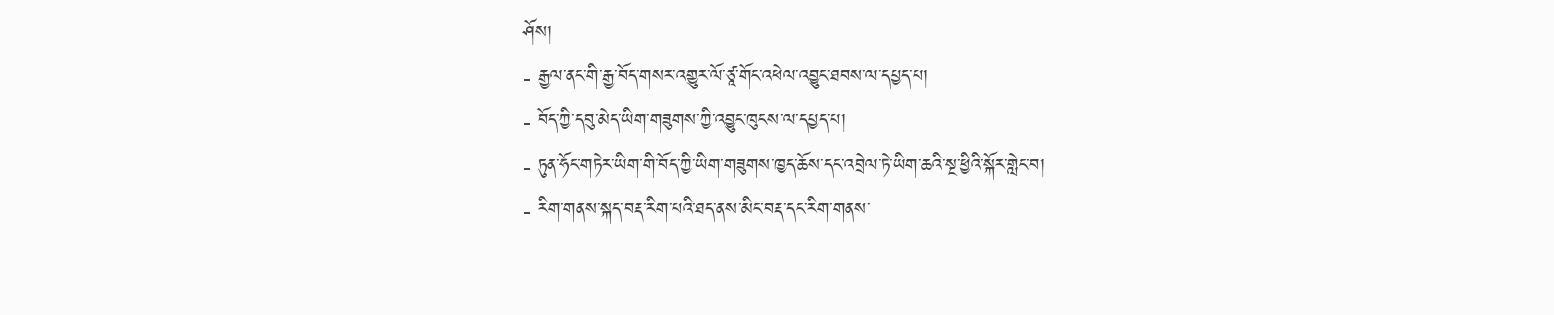ཤོས།
- རྒྱལ་ནང་གི་རྒྱ་བོད་གསར་འགྱུར་ལོ་ཙཱ་གོང་འཕེལ་འབྱུང་ཐབས་ལ་དཔྱད་པ།
- བོད་ཀྱི་དབུ་མེད་ཡིག་གཟུགས་ཀྱི་འབྱུང་ཁུངས་ལ་དཔྱད་པ།
- ཏུན་ཧོང་གཏེར་ཡིག་གི་བོད་ཀྱི་ཡིག་གཟུགས་ཁྱད་ཆོས་དང་འབྲེལ་ཏེ་ཡིག་ཆའི་སྔ་ཕྱིའི་སྐོར་གླེང་བ།
- རིག་གནས་སྐད་བརྡ་རིག་པའི་ཐད་ནས་མིང་བརྡ་དང་རིག་གནས་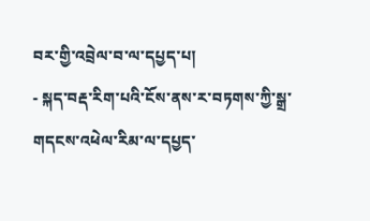བར་གྱི་འབྲེལ་བ་ལ་དཔྱད་པ།
- སྐད་བརྡ་རིག་པའི་ངོས་ནས་ར་བཏགས་ཀྱི་སྒྲ་གདངས་འཕེལ་རིམ་ལ་དཔྱད་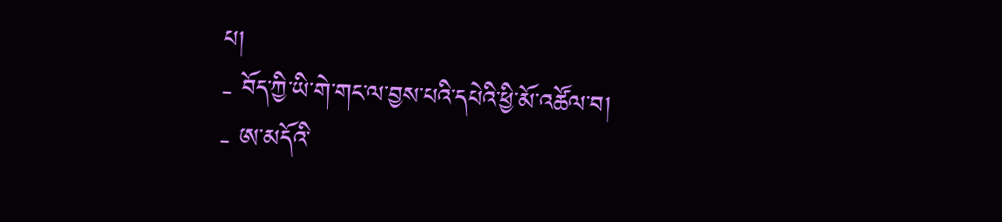པ།
- བོད་ཀྱི་ཡི་གེ་གང་ལ་བྱས་པའི་དཔེའི་ཕྱི་མོ་འཚོལ་བ།
- ཨ་མདོའི་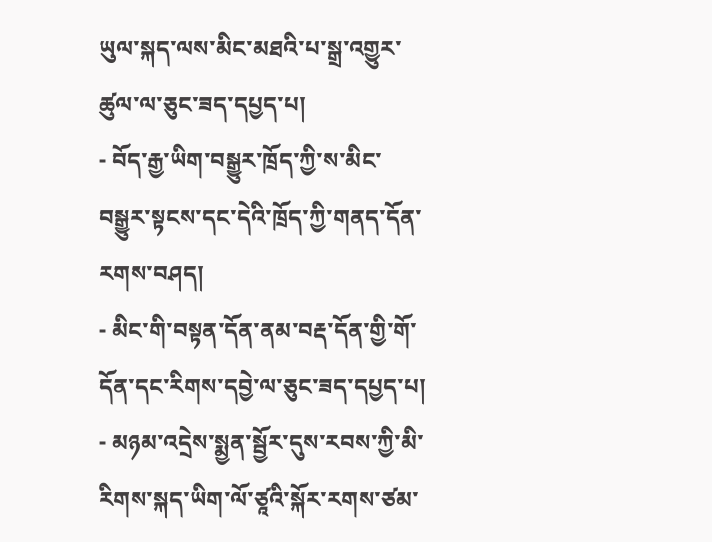ཡུལ་སྐད་ལས་མིང་མཐའི་པ་སྒྲ་འགྱུར་ཚུལ་ལ་ཅུང་ཟད་དཔྱད་པ།
- བོད་རྒྱ་ཡིག་བསྒྱུར་ཁྲོད་ཀྱི་ས་མིང་བསྒྱུར་སྟངས་དང་དེའི་ཁྲོད་ཀྱི་གནད་དོན་རགས་བཤད།
- མིང་གི་བསྟན་དོན་ནམ་བརྡ་དོན་གྱི་གོ་དོན་དང་རིགས་དབྱེ་ལ་ཅུང་ཟད་དཔྱད་པ།
- མཉམ་འདྲེས་སྨྱན་སྦྱོར་དུས་རབས་ཀྱི་མི་རིགས་སྐད་ཡིག་ལོ་ཙཱའི་སྐོར་རགས་ཙམ་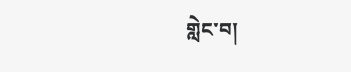གླེང་བ།